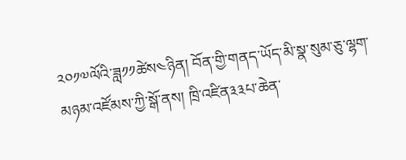༢༠༡༧ལོའི་ཟླ༡༡ཚེས༤ཉིན། བོན་གྱི་གནད་ཡོད་མི་སྣ་སུམ་ཅུ་ལྷག་མཉམ་འཛོམས་ཀྱི་སྒོ་ནས། ཁྲི་འཛིན༣༣པ་ཆེན་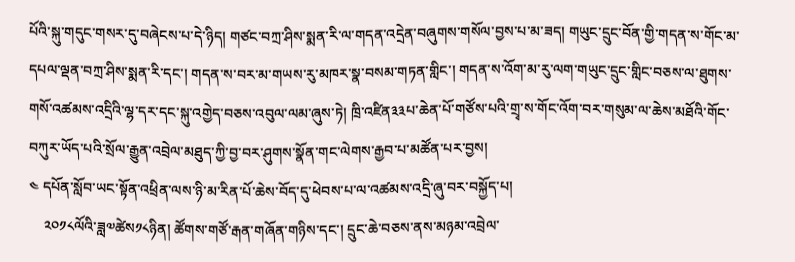པོའི་སྐུ་གདུང་གསར་དུ་བཞེངས་པ་དེ་ཉིད། གཙང་བཀྲ་ཤིས་སྨན་རི་ལ་གདན་འདྲེན་བཞུགས་གསོལ་བྱས་པ་མ་ཟད། གཡུང་དྲུང་བོན་གྱི་གདན་ས་གོང་མ་དཔལ་ལྡན་བཀྲ་ཤིས་སྨན་རི་དང་། གདན་ས་བར་མ་གཡས་རུ་མཁར་སྣ་བསམ་གཏན་གླིང་། གདན་ས་འོག་མ་རུ་ལག་གཡུང་དྲུང་གླིང་བཅས་ལ་ཐུགས་གསོ་འཚམས་འདྲིའི་ལྷ་དར་དང་སྐུ་འགྱེད་བཅས་འབུལ་ལམ་ཞུས་ཏེ། ཁྲི་འཛིན༣༣པ་ཆེན་པོ་གཙོས་པའི་གྲྭ་ས་གོང་འོག་བར་གསུམ་ལ་ཆེས་མཐོའི་གོང་བཀུར་ཡོད་པའི་སྲོལ་རྒྱུན་འབྲེལ་མཐུད་ཀྱི་བྱ་བར་ཤུགས་སྣོན་གང་ལེགས་རྒྱབ་པ་མཚོན་པར་བྱས།
༤ དཔོན་སློབ་ཡང་སྟོན་འཕྲིན་ལས་ཉི་མ་རིན་པོ་ཆེས་བོད་དུ་ཕེབས་པ་ལ་འཚམས་འདྲི་ཞུ་བར་བསྐྱོད་པ།
    ༢༠༡༨ལོའི་ཟླ༧ཚེས༡༨ཉིན། ཚོགས་གཙོ་རྒན་གཞོན་གཉིས་དང་། དྲུང་ཆེ་བཅས་ནས་མཉམ་འབྲེལ་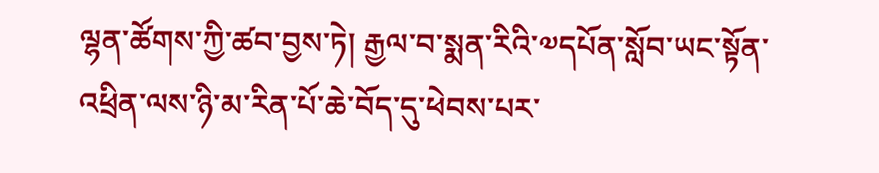ལྷན་ཚོགས་ཀྱི་ཚབ་བྱས་ཏེ། རྒྱལ་བ་སྨན་རིའི་༧དཔོན་སློབ་ཡང་སྟོན་འཕྲིན་ལས་ཉི་མ་རིན་པོ་ཆེ་བོད་དུ་ཕེབས་པར་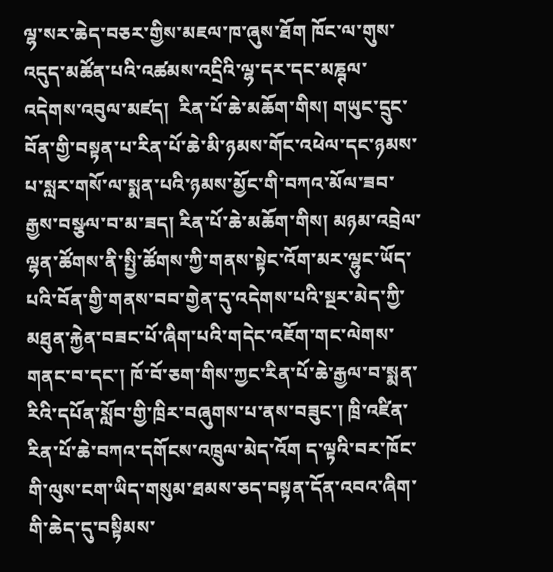ལྷ་སར་ཆེད་བཅར་གྱིས་མཇལ་ཁ་ཞུས་ཐོག ཁོང་ལ་གུས་འདུད་མཚོན་པའི་འཚམས་འདྲིའི་ལྷ་དར་དང་མཎྚལ་འདེགས་འབུལ་མཛད།  རིན་པོ་ཆེ་མཆོག་གིས། གཡུང་དྲུང་བོན་གྱི་བསྟན་པ་རིན་པོ་ཆེ་མི་ཉམས་གོང་འཕེལ་དང་ཉམས་པ་སླར་གསོ་ལ་སྨན་པའི་ཉམས་མྱོང་གི་བཀའ་མོལ་ཟབ་རྒྱས་བསྩལ་བ་མ་ཟད། རིན་པོ་ཆེ་མཆོག་གིས། མཉམ་འབྲེལ་ལྷན་ཚོགས་ནི་སྤྱི་ཚོགས་ཀྱི་གནས་སྟེང་འོག་མར་ལྷུང་ཡོད་པའི་བོན་གྱི་གནས་བབ་གྱེན་དུ་འདེགས་པའི་སྔར་མེད་ཀྱི་མཐུན་རྐྱེན་བཟང་པོ་ཞིག་པའི་གདེང་འཇོག་གང་ལེགས་གནང་བ་དང་། ཁོ་བོ་ཅག་གིས་ཀྱང་རིན་པོ་ཆེ་རྒྱལ་བ་སྨན་རིའི་དཔོན་སློབ་གྱི་ཁྲིར་བཞུགས་པ་ནས་བཟུང་། ཁྲི་འཛིན་རིན་པོ་ཆེ་བཀའ་དགོངས་འཁྲུལ་མེད་འོག ད་ལྟའི་བར་ཁོང་གི་ལུས་ངག་ཡིད་གསུམ་ཐམས་ཅད་བསྟན་དོན་འབའ་ཞིག་གི་ཆེད་དུ་བསྟིམས་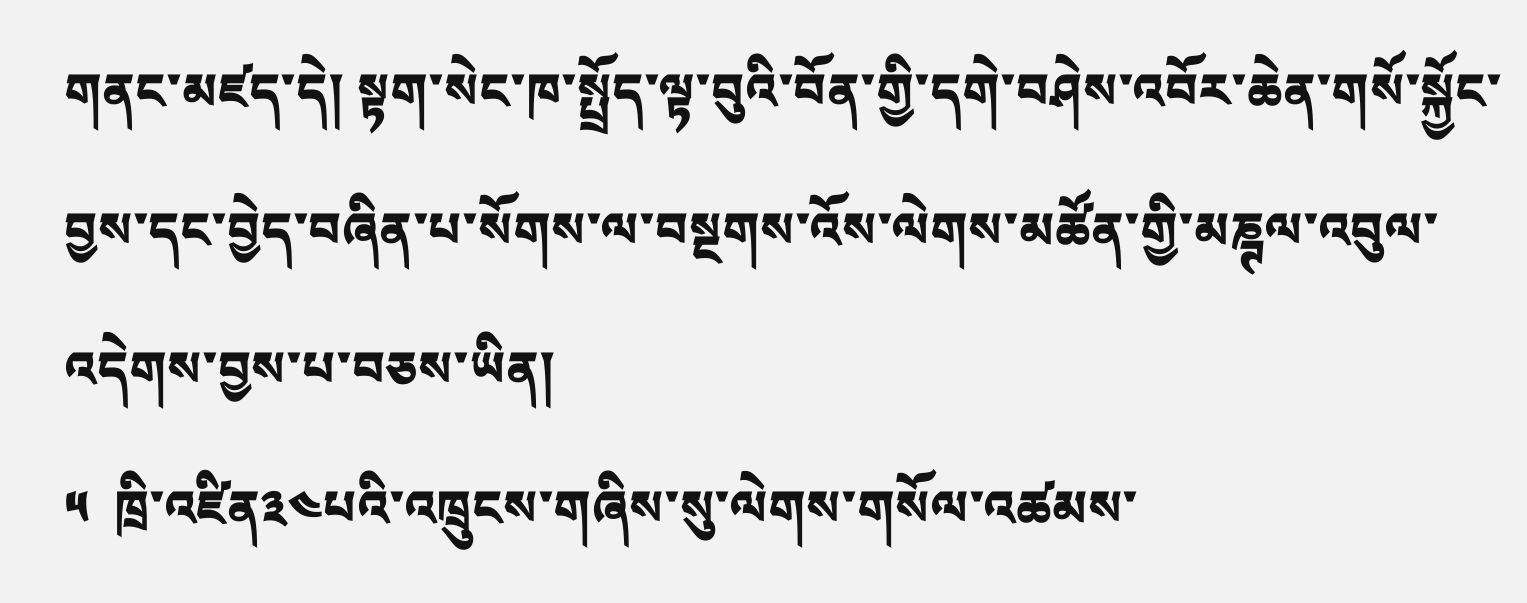གནང་མཛད་དེ། སྟག་སེང་ཁ་སྤྲོད་ལྟ་བུའི་བོན་གྱི་དགེ་བཤེས་འབོར་ཆེན་གསོ་སྐྱོང་བྱས་དང་བྱེད་བཞིན་པ་སོགས་ལ་བསྔགས་འོས་ལེགས་མཚོན་གྱི་མཎྚལ་འབུལ་འདེགས་བྱས་པ་བཅས་ཡིན།
༥  ཁྲི་འཛིན༣༤པའི་འཁྲུངས་གཞིས་སུ་ལེགས་གསོལ་འཚམས་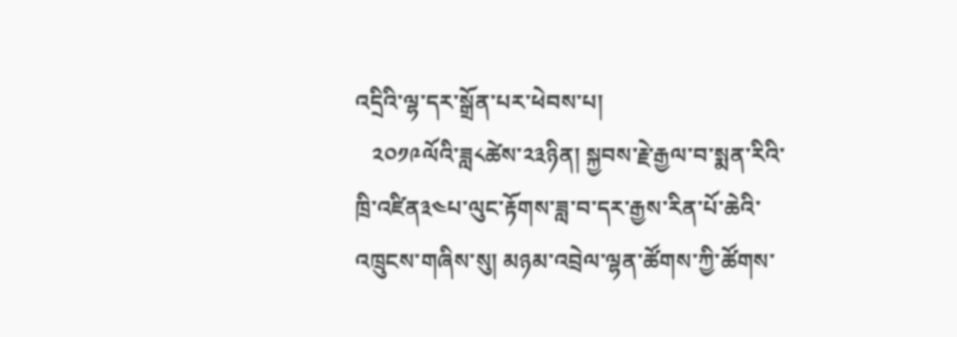འདྲིའི་ལྷ་དར་སྒྲོན་པར་ཕེབས་པ།
   ༢༠༡༩ལོའི་ཟླ༨ཚེས་༢༣ཉིན། སྐྱབས་རྗེ་རྒྱལ་བ་སྨན་རིའི་ཁྲི་འཛིན༣༤པ་ལུང་རྟོགས་ཟླ་བ་དར་རྒྱས་རིན་པོ་ཆེའི་འཁྲུངས་གཞིས་སུ། མཉམ་འབྲེལ་ལྷན་ཚོགས་ཀྱི་ཚོགས་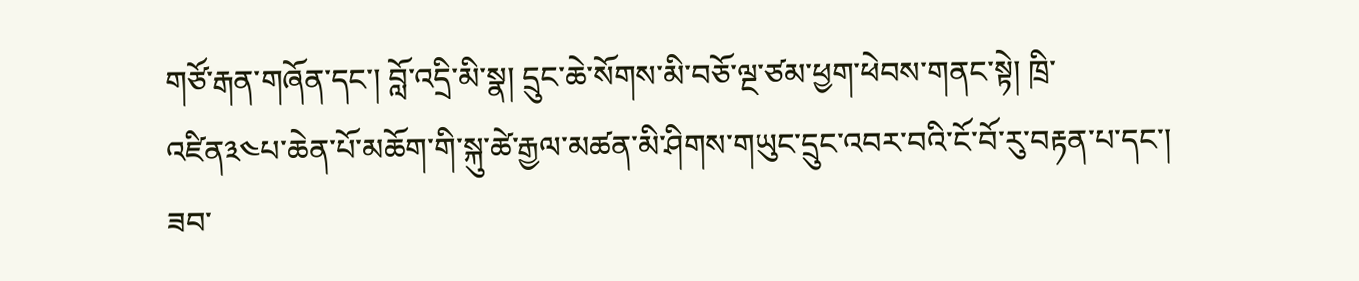གཙོ་རྒན་གཞོན་དང་། བློ་འདྲི་མི་སྣ། དྲུང་ཆེ་སོགས་མི་བཅོ་ལྔ་ཙམ་ཕྱག་ཕེབས་གནང་སྟེ། ཁྲི་འཛིན༣༤པ་ཆེན་པོ་མཆོག་གི་སྐུ་ཚེ་རྒྱལ་མཚན་མི་ཤིགས་གཡུང་དྲུང་འབར་བའི་ངོ་བོ་རུ་བརྟན་པ་དང་། ཟབ་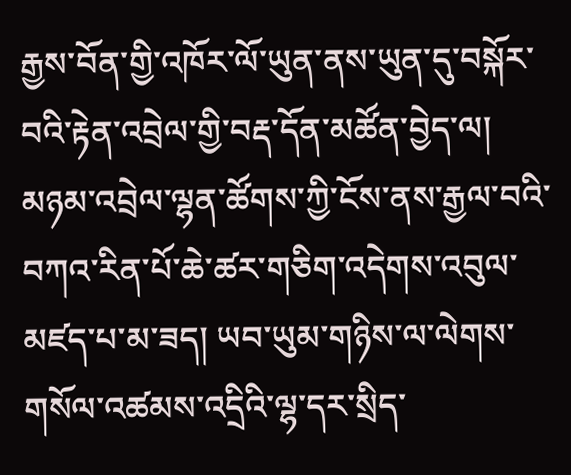རྒྱས་བོན་གྱི་འཁོར་ལོ་ཡུན་ནས་ཡུན་དུ་བསྐོར་བའི་རྟེན་འབྲེལ་གྱི་བརྡ་དོན་མཚོན་བྱེད་ལ། མཉམ་འབྲེལ་ལྷན་ཚོགས་ཀྱི་ངོས་ནས་རྒྱལ་བའི་བཀའ་རིན་པོ་ཆེ་ཚར་གཅིག་འདེགས་འབུལ་མཛད་པ་མ་ཟད། ཡབ་ཡུམ་གཉིས་ལ་ལེགས་གསོལ་འཚམས་འདྲིའི་ལྷ་དར་སྲིད་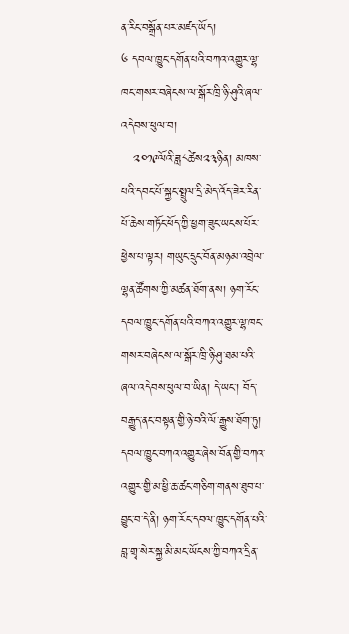ན་རིང་བསྒྲོན་པར་མཛད་ཡོད།
༦ དབལ་ཁྱུང་དགོན་པའི་བཀའ་འགྱུར་ལྷ་ཁང་གསར་བཞེངས་ལ་སྒོར་ཁྲི་ཉི་ཤུའི་ཞལ་འདེབས་ཕུལ་བ།
   ༢༠༡༩ལོའི་ཟླ༨ཚེས༢༣ཉིན། མཁས་པའི་དབང་པོ་སྐྱང་སྤྲུལ་དྲི་མེད་འོད་ཟེར་རིན་པོ་ཆེས་གཏོང་ཕོད་ཀྱི་ཕྱག་ཟུང་ཡངས་པོར་ཕྱེས་པ་ལྟར། གཡུང་དྲུང་བོན་མཉམ་འབྲེལ་ལྷན་ཚོགས་ཀྱི་མཚན་ཐོག་ནས། ཉག་རོང་དབལ་ཁྱུང་དགོན་པའི་བཀའ་འགྱུར་ལྷ་ཁང་གསར་བཞེངས་ལ་སྒོར་ཁྲི་ཉི་ཤུ་ཐམ་པའི་ཞལ་འདེབས་ཕུལ་བ་ཡིན། དེ་ཡང་། བོད་བརྒྱུད་ནང་བསྟན་གྱི་ཉེ་བའི་ལོ་རྒྱུས་ཐོག་ཏུ། དབལ་ཁྱུང་བཀའ་འགྱུར་ཞེས་བོན་གྱི་བཀའ་འགྱུར་གྱི་མ་ཕྱི་ཆ་ཚང་གཅིག་གནས་ཐུབ་པ་བྱུང་བ་དེ་ནི། ཉག་རོང་དབལ་ཁྱུང་དགོན་པའི་བླ་གྲྭ་སེར་སྐྱ་མི་མང་ཡོངས་ཀྱི་བཀའ་དྲིན་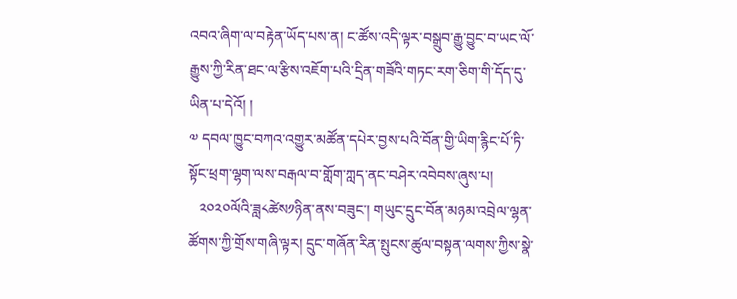འབའ་ཞིག་ལ་བརྟེན་ཡོད་པས་ན། ང་ཚོས་འདི་ལྟར་བསྒྲུབ་རྒྱུ་བྱུང་བ་ཡང་ལོ་རྒྱུས་ཀྱི་རིན་ཐང་ལ་རྩིས་འཇོག་པའི་དྲིན་གཟོའི་གཏང་རག་ཅིག་གི་དོད་དུ་ཡིན་པ་དེའོ། །
༧ དབལ་ཁྱུང་བཀའ་འགྱུར་མཚོན་དཔེར་བྱས་པའི་བོན་གྱི་ཡིག་རྙིང་པོ་ཏི་སྟོང་ཕྲག་ལྷག་ལས་བརྒལ་བ་གློག་ཀླད་ནང་བཤེར་འབེབས་ཞུས་པ།
   ༢༠༢༠ལོའི་ཟླ༨ཚེས༡ཉིན་ནས་བཟུང་། གཡུང་དྲུང་བོན་མཉམ་འབྲེལ་ལྷན་ཚོགས་ཀྱི་གྲོས་གཞི་ལྟར། དྲུང་གཞོན་རིན་སྤུངས་ཚུལ་བསྟན་ལགས་ཀྱིས་སྣེ་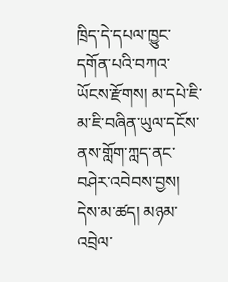ཁྲིད་དེ་དཔལ་ཁྱུང་དགོན་པའི་བཀའ་ཡོངས་རྫོགས། མ་དཔེ་ཇི་མ་ཇི་བཞིན་ཡུལ་དངོས་ནས་གློག་ཀླད་ནང་བཤེར་འབེབས་བྱས། དེས་མ་ཚད། མཉམ་འབྲེལ་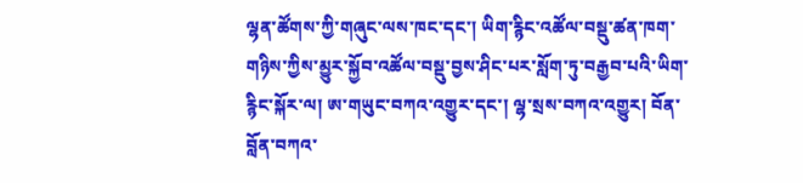ལྷན་ཚོགས་ཀྱི་གཞུང་ལས་ཁང་དང་། ཡིག་རྙིང་འཚོལ་བསྡུ་ཚན་ཁག་གཉིས་ཀྱིས་མྱུར་སྐྱོབ་འཚོལ་བསྡུ་བྱས་ཤིང་པར་སློག་ཏུ་བརྒྱབ་པའི་ཡིག་རྙིང་སྐོར་ལ། ཨ་གཡུང་བཀའ་འགྱུར་དང་། ལྷ་སྲས་བཀའ་འགྱུར། བོན་བློན་བཀའ་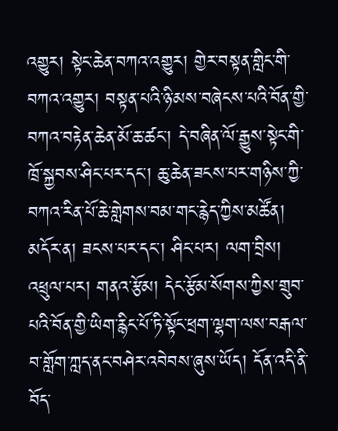འགྱུར། སྟེང་ཆེན་བཀའ་འགྱུར། གྱེར་བསྟན་གླིང་གི་བཀའ་འགྱུར། བསྟན་པའི་ཉི་མས་བཞེངས་པའི་བོན་གྱི་བཀའ་བརྟེན་ཆེན་མོ་ཆ་ཚང་། དེ་བཞིན་ལོ་རྒྱུས་སྟེང་གི་ཁྲོ་སྐྱབས་ཤིང་པར་དང་། ཆུ་ཆེན་ཟངས་པར་གཉིས་ཀྱི་བཀའ་རིན་པོ་ཆེ་གླེགས་བམ་གང་རྙེད་ཀྱིས་མཚོན། མདོར་ན། ཟངས་པར་དང་། ཤིང་པར། ལག་བྲིས། འཕྲུལ་པར། གནའ་རྩོམ། དེང་རྩོམ་སོགས་ཀྱིས་གྲུབ་པའི་བོན་གྱི་ཡིག་རྙིང་པོ་ཏི་སྟོང་ཕྲག་ལྷག་ལས་བརྒལ་བ་གློག་ཀླད་ནང་བཤེར་འབེབས་ཞུས་ཡོད། དོན་འདི་ནི་བོད་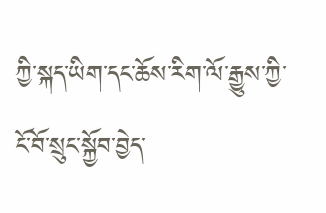ཀྱི་སྐད་ཡིག་དང་ཆོས་རིག་ལོ་རྒྱུས་ཀྱི་ངོ་བོ་སྲུང་སྐྱོབ་བྱེད་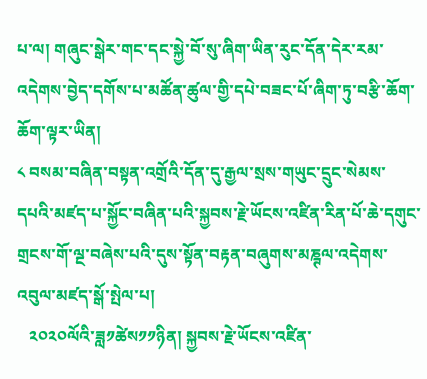པ་ལ། གཞུང་སྒེར་གང་དང་སྐྱེ་བོ་སུ་ཞིག་ཡིན་རུང་དོན་དེར་རམ་འདེགས་བྱེད་དགོས་པ་མཚོན་ཚུལ་གྱི་དཔེ་བཟང་པོ་ཞིག་ཏུ་བརྩི་ཆོག་ཆོག་ལྟར་ཡིན།
༨ བསམ་བཞིན་བསྟན་འགྲོའི་དོན་དུ་རྒྱལ་སྲས་གཡུང་དྲུང་སེམས་དཔའི་མཛད་པ་སྐྱོང་བཞིན་པའི་སྐྱབས་རྗེ་ཡོངས་འཛིན་རིན་པོ་ཆེ་དགུང་གྲངས་གོ་ལྔ་བཞེས་པའི་དུས་སྟོན་བརྟན་བཞུགས་མཎྚལ་འདེགས་འབུལ་མཛད་སྒོ་སྤེལ་པ།
   ༢༠༢༠ལོའི་ཟླ༡ཚེས༡༡ཉིན། སྐྱབས་རྗེ་ཡོངས་འཛིན་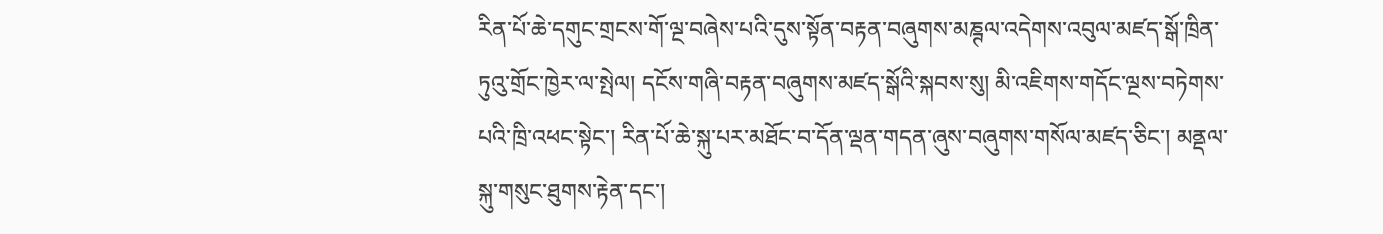རིན་པོ་ཆེ་དགུང་གྲངས་གོ་ལྔ་བཞེས་པའི་དུས་སྟོན་བརྟན་བཞུགས་མཎྚལ་འདེགས་འབུལ་མཛད་སྒོ་ཁྲིན་ཏུའུ་གྲོང་ཁྱེར་ལ་སྤེལ། དངོས་གཞི་བརྟན་བཞུགས་མཛད་སྒོའི་སྐབས་སུ། མི་འཇིགས་གདོང་ལྔས་བཏེགས་པའི་ཁྲི་འཕང་སྟེང་། རིན་པོ་ཆེ་སྐུ་པར་མཐོང་བ་དོན་ལྡན་གདན་ཞུས་བཞུགས་གསོལ་མཛད་ཅིང་། མནྡལ་སྐུ་གསུང་ཐུགས་རྟེན་དང་།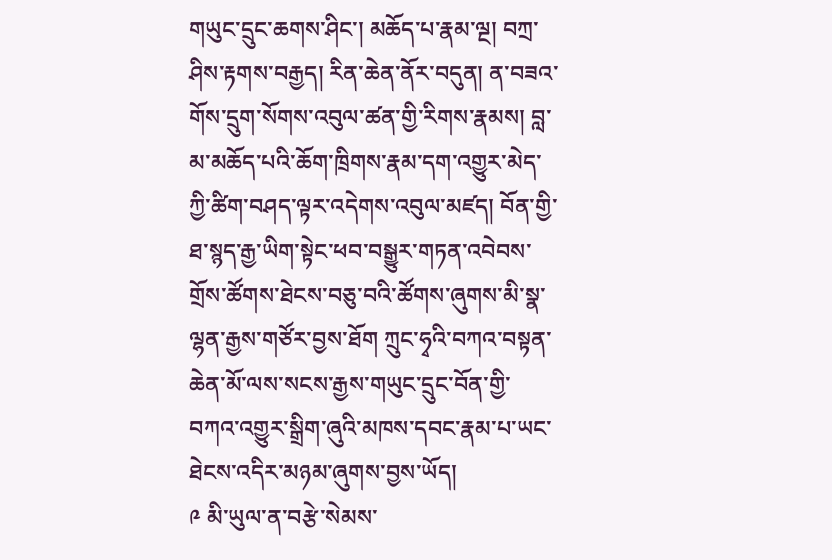གཡུང་དྲུང་ཆགས་ཤིང་། མཆོད་པ་རྣམ་ལྔ། བཀྲ་ཤིས་རྟགས་བརྒྱད། རིན་ཆེན་ནོར་བདུན། ན་བཟའ་གོས་དྲུག་སོགས་འབུལ་ཚན་གྱི་རིགས་རྣམས། བླ་མ་མཆོད་པའི་ཆོག་ཁྲིགས་རྣམ་དག་འགྱུར་མེད་ཀྱི་ཚིག་བཤད་ལྟར་འདེགས་འབུལ་མཛད། བོན་གྱི་ཐ་སྙད་རྒྱ་ཡིག་སྟེང་ཕབ་བསྒྱུར་གཏན་འབེབས་གྲོས་ཚོགས་ཐེངས་བཅུ་བའི་ཚོགས་ཞུགས་མི་སྣ་ལྷན་རྒྱས་གཙོར་བྱས་ཐོག ཀྲུང་ཧྭའི་བཀའ་བསྟན་ཆེན་མོ་ལས་སངས་རྒྱས་གཡུང་དྲུང་བོན་གྱི་བཀའ་འགྱུར་སྒྲིག་ཞུའི་མཁས་དབང་རྣམ་པ་ཡང་ཐེངས་འདིར་མཉམ་ཞུགས་བྱས་ཡོད།
༩ མི་ཡུལ་ན་བརྩེ་སེམས་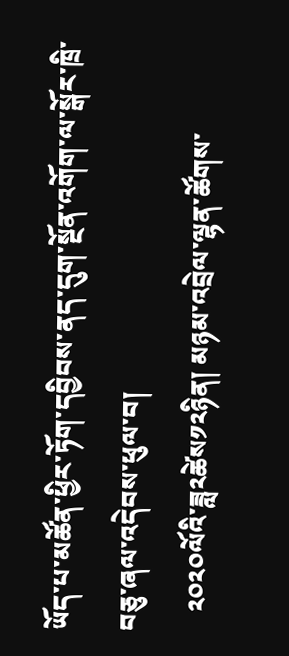ཡོད་པ་མཚོན་ཕྱིར་ཏོག་དབྱིབས་ནད་དུག་སྔོན་འགོག་ལ་སྒོར་ཁྲི་བཅུ་ཞལ་འདེབས་ཕུལ་བ།
   ༢༠༢༠ལོའི་ཟླ༢ཚེས༡༢ཉིན། མཉམ་འབྲེལ་ལྷན་ཚོགས་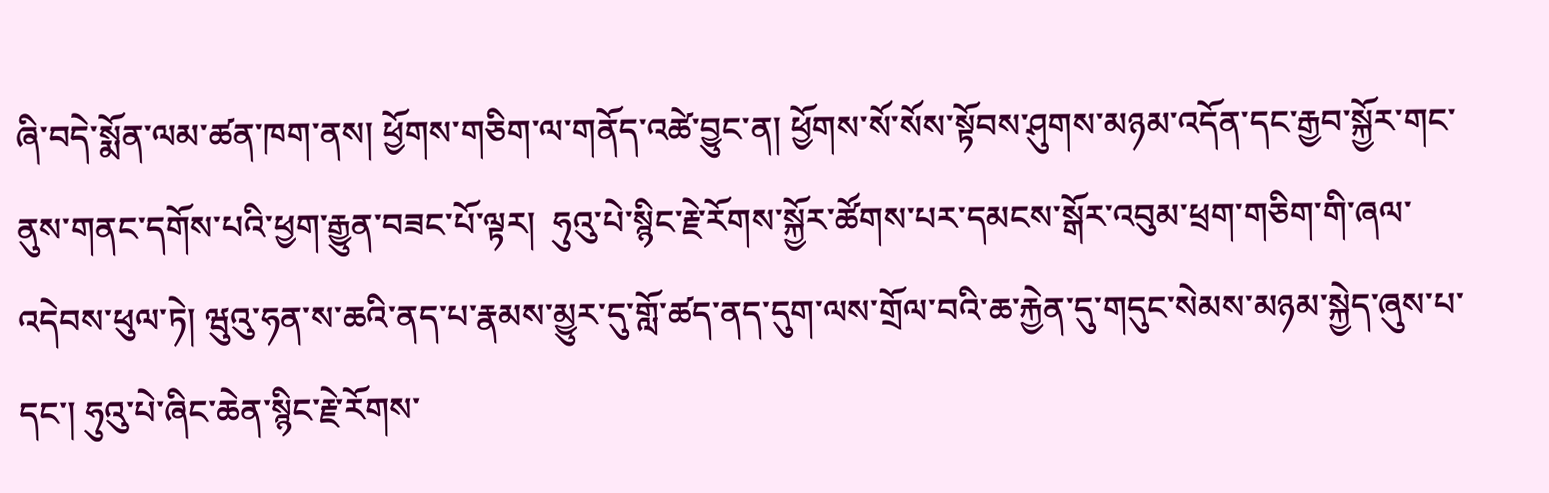ཞི་བདེ་སྨོན་ལམ་ཚན་ཁག་ནས། ཕྱོགས་གཅིག་ལ་གནོད་འཚེ་བྱུང་ན། ཕྱོགས་སོ་སོས་སྟོབས་ཤུགས་མཉམ་འདོན་དང་རྒྱབ་སྐྱོར་གང་ནུས་གནང་དགོས་པའི་ཕྱག་རྒྱུན་བཟང་པོ་ལྟར།  ཧུའུ་པེ་སྙིང་རྗེ་རོགས་སྐྱོར་ཚོགས་པར་དམངས་སྒོར་འབུམ་ཕྲག་གཅིག་གི་ཞལ་འདེབས་ཕུལ་ཏེ། ཝུའུ་ཧན་ས་ཆའི་ནད་པ་རྣམས་མྱུར་དུ་གློ་ཚད་ནད་དུག་ལས་གྲོལ་བའི་ཆ་རྐྱེན་དུ་གདུང་སེམས་མཉམ་སྐྱེད་ཞུས་པ་དང་། ཧུའུ་པེ་ཞིང་ཆེན་སྙིང་རྗེ་རོགས་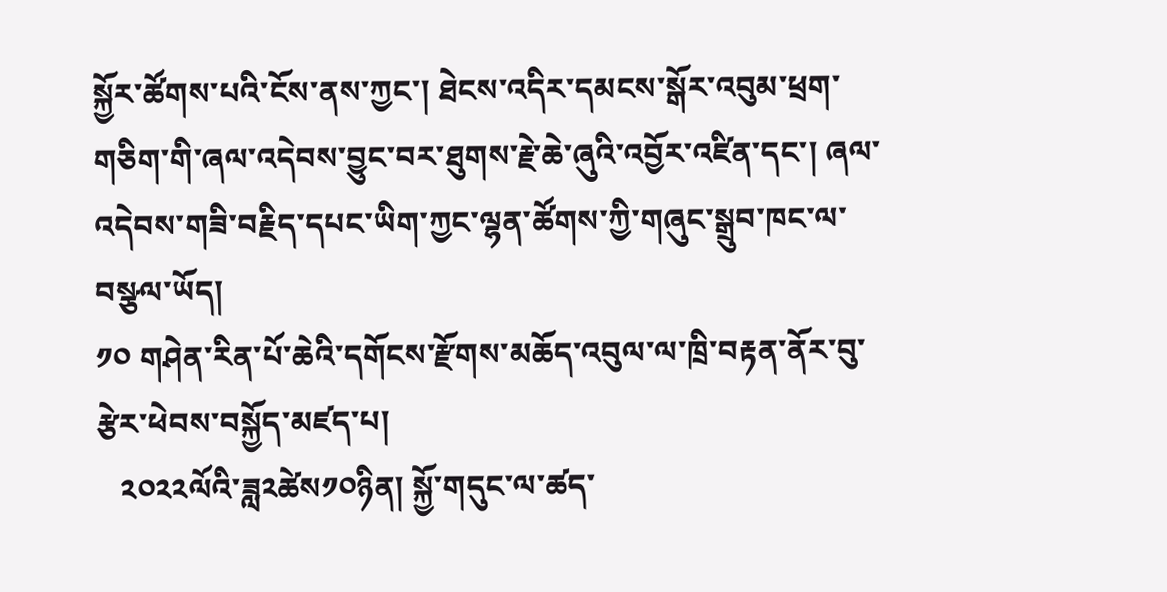སྐྱོར་ཚོགས་པའི་ངོས་ནས་ཀྱང་། ཐེངས་འདིར་དམངས་སྒོར་འབུམ་ཕྲག་གཅིག་གི་ཞལ་འདེབས་བྱུང་བར་ཐུགས་རྗེ་ཆེ་ཞུའི་འབྱོར་འཛིན་དང་། ཞལ་འདེབས་གཟི་བརྗིད་དཔང་ཡིག་ཀྱང་ལྷན་ཚོགས་ཀྱི་གཞུང་སྒྲུབ་ཁང་ལ་བསྩལ་ཡོད།
༡༠ གཤེན་རིན་པོ་ཆེའི་དགོངས་རྫོགས་མཆོད་འབུལ་ལ་ཁྲི་བརྟན་ནོར་བུ་རྩེར་ཕེབས་བསྐྱོད་མཛད་པ།
   ༢༠༢༢ལོའི་ཟླ༢ཚེས༡༠ཉིན། སྐྱོ་གདུང་ལ་ཚད་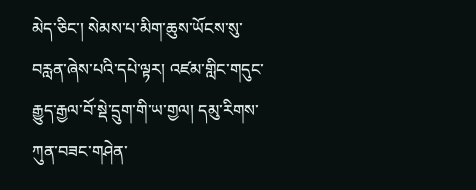མེད་ཅིང་། སེམས་པ་མིག་ཆུས་ཡོངས་སུ་བརླན་ཞེས་པའི་དཔེ་ལྟར། འཛམ་གླིང་གདུང་རྒྱུད་རྒྱལ་བོ་སྡེ་དྲུག་གི་ཡ་གྱལ། དམུ་རིགས་ཀུན་བཟང་གཤེན་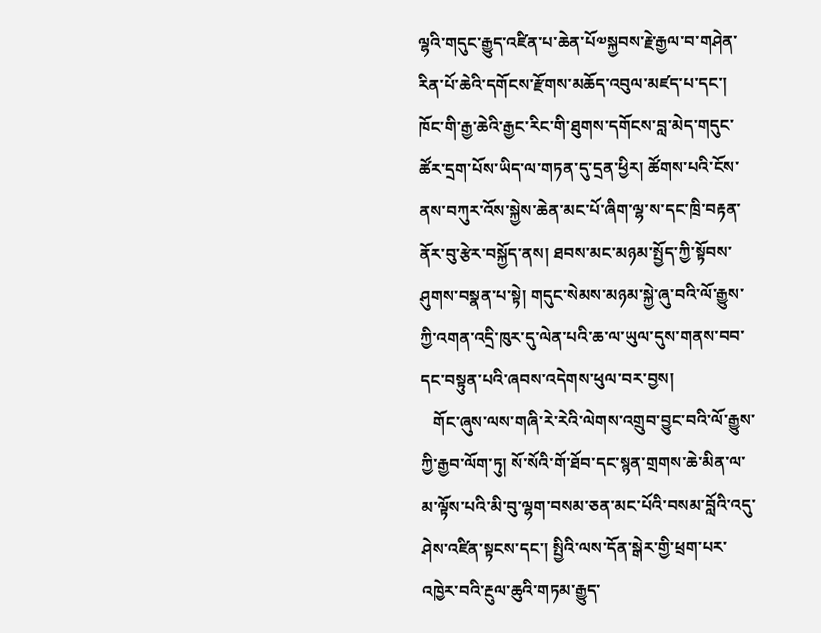ལྷའི་གདུང་རྒྱུད་འཛིན་པ་ཆེན་པོ༧སྐྱབས་རྗེ་རྒྱལ་བ་གཤེན་རིན་པོ་ཆེའི་དགོངས་རྫོགས་མཆོད་འབུལ་མཛད་པ་དང་། ཁོང་གི་རྒྱ་ཆེའི་རྒྱང་རིང་གི་ཐུགས་དགོངས་བླ་མེད་གདུང་ཚོར་དྲག་པོས་ཡིད་ལ་གཏན་དུ་དྲན་ཕྱིར། ཚོགས་པའི་ངོས་ནས་བཀུར་འོས་སྐྱེས་ཆེན་མང་པོ་ཞིག་ལྷ་ས་དང་ཁྲི་བརྟན་ནོར་བུ་རྩེར་བསྐྱོད་ནས། ཐབས་མང་མཉམ་སྤྱོད་ཀྱི་སྟོབས་ཤུགས་བསྣན་པ་སྟེ། གདུང་སེམས་མཉམ་སྐྱེ་ཞུ་བའི་ལོ་རྒྱུས་ཀྱི་འགན་འདྲི་ཁུར་དུ་ལེན་པའི་ཆ་ལ་ཡུལ་དུས་གནས་བབ་དང་བསྟུན་པའི་ཞབས་འདེགས་ཕུལ་བར་བྱས།
   གོང་ཞུས་ལས་གཞི་རེ་རེའི་ལེགས་འགྲུབ་བྱུང་བའི་ལོ་རྒྱུས་ཀྱི་རྒྱབ་ལོག་ཏུ། སོ་སོའི་གོ་ཐོབ་དང་སྙན་གྲགས་ཆེ་མིན་ལ་མ་ལྟོས་པའི་མི་བུ་ལྷག་བསམ་ཅན་མང་པོའི་བསམ་བློའི་འདུ་ཤེས་འཛིན་སྟངས་དང་། སྤྱིའི་ལས་དོན་སྒེར་གྱི་ཕྲག་པར་འཁྱེར་བའི་རྔུལ་ཆུའི་གཏམ་རྒྱུད་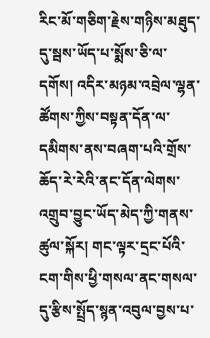རིང་མོ་གཅིག་རྗེས་གཉིས་མཐུད་དུ་སྦས་ཡོད་པ་སྨོས་ཅི་ལ་དགོས། འདིར་མཉམ་འབྲེལ་ལྷན་ཚོགས་ཀྱིས་བསྟན་དོན་ལ་དམིགས་ནས་བཞག་པའི་གྲོས་ཆོད་རེ་རེའི་ནང་དོན་ལེགས་འགྲུབ་བྱུང་ཡོད་མེད་ཀྱི་གནས་ཚུལ་སྐོར། གང་ལྟར་དྲང་པོའི་ངག་གིས་ཕྱི་གསལ་ནང་གསལ་དུ་རྩིས་སྤྲོད་སྙན་འབུལ་བྱས་པ་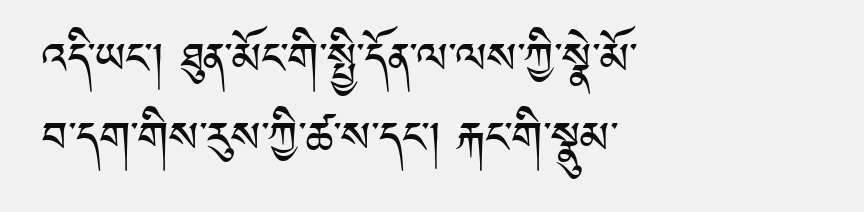འདི་ཡང་། ཐུན་མོང་གི་སྤྱི་དོན་ལ་ལས་ཀྱི་སྣེ་མོ་བ་དག་གིས་རུས་ཀྱི་ཚ་ས་དང་། རྐང་གི་སྣུམ་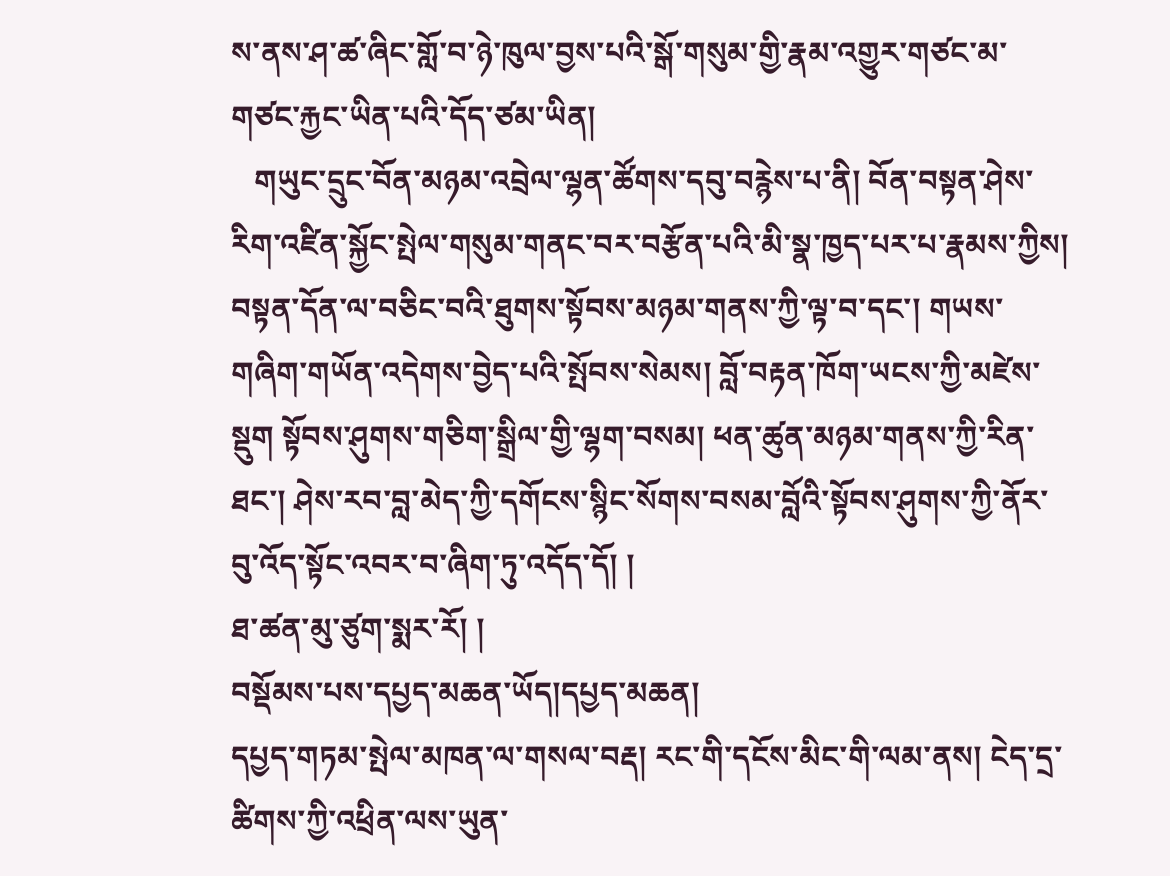ས་ནས་ཤ་ཚ་ཞིང་གློ་བ་ཉེ་ཁུལ་བྱས་པའི་སྒོ་གསུམ་གྱི་རྣམ་འགྱུར་གཙང་མ་གཙང་རྐྱང་ཡིན་པའི་དོད་ཙམ་ཡིན།
   གཡུང་དྲུང་བོན་མཉམ་འབྲེལ་ལྷན་ཚོགས་དབུ་བརྙེས་པ་ནི། བོན་བསྟན་ཤེས་རིག་འཛིན་སྐྱོང་སྤེལ་གསུམ་གནང་བར་བརྩོན་པའི་མི་སྣ་ཁྱད་པར་པ་རྣམས་ཀྱིས། བསྟན་དོན་ལ་བཅིང་བའི་ཐུགས་སྟོབས་མཉམ་གནས་ཀྱི་ལྟ་བ་དང་། གཡས་གཞིག་གཡོན་འདེགས་བྱེད་པའི་སྤོབས་སེམས། བློ་བརྟན་ཁོག་ཡངས་ཀྱི་མཛེས་སྡུག སྟོབས་ཤུགས་གཅིག་སྒྲིལ་གྱི་ལྷག་བསམ། ཕན་ཚུན་མཉམ་གནས་ཀྱི་རིན་ཐང་། ཤེས་རབ་བླ་མེད་ཀྱི་དགོངས་སྙིང་སོགས་བསམ་བློའི་སྟོབས་ཤུགས་ཀྱི་ནོར་བུ་འོད་སྟོང་འབར་བ་ཞིག་ཏུ་འདོད་དོ། །
ཐ་ཚན་མུ་ཙུག་སྨར་རོ། །
བསྡོམས་པས་དཔྱད་མཆན་ཡོད།དཔྱད་མཆན།
དཔྱད་གཏམ་སྤེལ་མཁན་ལ་གསལ་བརྡ། རང་གི་དངོས་མིང་གི་ལམ་ནས། ངེད་དྲ་ཚིགས་ཀྱི་འཕྲིན་ལས་ཡུན་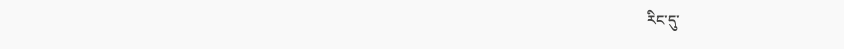རིང་དུ་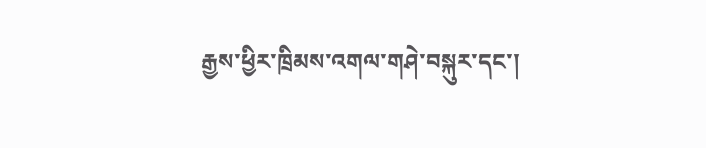རྒྱས་ཕྱིར་ཁྲིམས་འགལ་གཤེ་བསྐུར་དང་།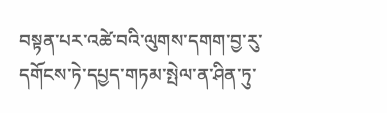བསྟན་པར་འཚེ་བའི་ལུགས་དགག་བྱ་རུ་དགོངས་ཏེ་དཔྱད་གཏམ་སྤེལ་ན་ཤིན་ཏུ་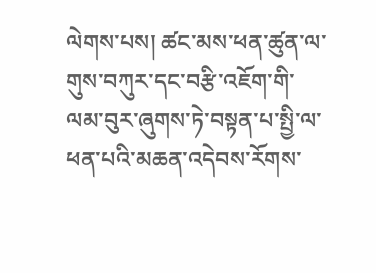ལེགས་པས། ཚང་མས་ཕན་ཚུན་ལ་གུས་བཀུར་དང་བརྩི་འཇོག་གི་ལམ་བུར་ཞུགས་ཏེ་བསྟན་པ་སྤྱི་ལ་ཕན་པའི་མཆན་འདེབས་རོགས་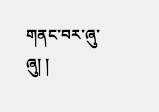གནང་བར་ཞུ་ཞུ། །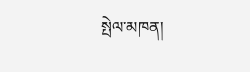སྤེལ་མཁན།